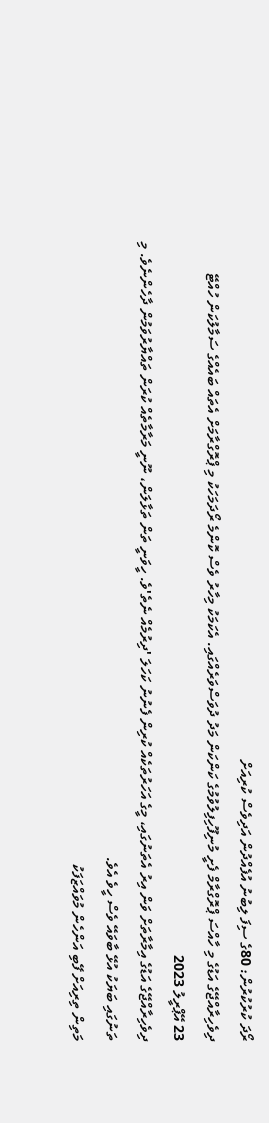ރޯދަ ކުރުކުރުން: 80ގެ ސިފަ ލިބުނު އުފެއްދުން އަދިވެސް ކުރިއަށް
ދިވެހިރާއްޖޭގެ އަޑުގެ މި ހާއްސަ ޕްރޮގްރާމް ފެށީ މުނިފޫހިފިލުވުމުގެ ކަންކަން މަދު ދުވަސްވަރެއްގައި. އެކަމަކު މިހާރު ވެސް ކޮންމެ ރޯދަމަހަކު މި ޕްރޮގްރާމަށް އެތައް ބައެއްގެ ސަމާލުކަން ހުއްޓޭ
23 އޭޕްރީލު 2023
ދިވެހިރާއްޖޭގެ އަޑުގެ އިމާރާތަށް ވަން އިރު އެތަނުގައި، މީގެ އަހަރުތަކެއް ކުރިން ފެނުނު ކަހަލަ 'ދިރުމެއް ނެތެ'ވެ. ހީވަނީ ތަން ތަޅާލަން، ނޫނީ މަރާމާތެއް ކުރަން ތައްޔާރުވަމުން ދާހެންނެވެ. މި ތަނުގައި ބަޔަކު އުޅޭ ބާވައޭ ވެސް ހީވެ އެވެ.
މަތިން ތިރިއަށް ފޭބި އަންހެން މުވައްޒަފަކު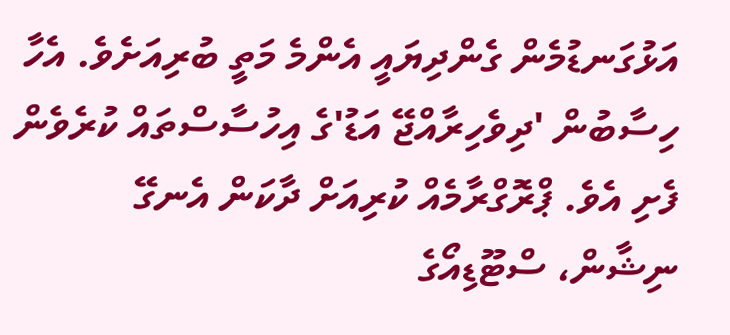އަޅުގަނޑުމެން ގެންދިޔައީ އެންމެ މަތީ ބުރިއަށެވެ. އެހާ ހިސާބުން 'ދިވެހިރާއްޖޭ އަޑު'ގެ އިހުސާސްތައް ކުރެވެން ފެށި އެވެ. ޕްރޮގްރާމެއް ކުރިއަށް ދާކަން އެނގޭ ނިޝާން، ސްޓޫޑިއޯގެ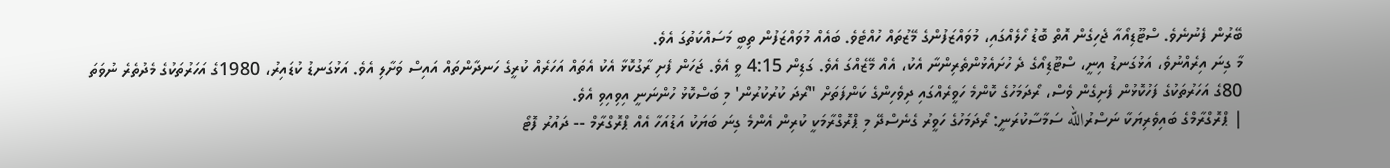ބޭރުން ފެނުނެވެ. ސްޓޫޑިއޯއާ ޖެހިގެން އޮތް ބޮޑު ހޯލެއްގައި، މުވައްޒަފުންގެ މޭޒުތައް ހުއްޓެވެ. ބައެއް މުވައްޒަފުން ތިބީ މަސައްކަތުގަ އެވެ.
މާ ގިނަ އިރެއްނުވެ، އަޅުގަނޑު އިނީ، ސްޓޫޑިއޯގެ ދެ ހުށައެޅުންތެރިންނާ އެކު، އެއް މޭޒެއްގަ އެވެ. ގަޑިން 4:15 ވީ އެވެ. ޖަހަން ފެށި ރާގުކޮޅާ އެކު އެތައް އަހަރެއް ކުރީގެ ހަނދާންތައް އައިސް ވަށާލި އެވެ. އަޅުގަނޑު ކުޑައިރު، 1980ގެ އަހަރުތަކުގެ މެދުތެރެ ނުވަތަ 80ގެ އަހަރުތަކުގެ ފަހުކޮޅުން ފެށިގެން ވެސް، ރޯދަމަހުގެ ކޮންމެ ހަވީރެއްގައި ދިވެހިންގެ ކަންފަތަށް "ރޯދަ ކުރުކުރުން' މި ބަސްކޮޅު ހުންނަނީ އިވިއިވި އެވެ.
| ޕްރޮގްރާމްގެ ބައިވެރިޔަކާ ނަސްރުالله ސަމާސާކުރަނީ: ރޯދަމަހުގެ ހަވީރު ގެނެސްދޭ މި ޕްރޮގްރާމަކީ ކުރިން އެންމެ ގިނަ ބަޔަކު އަޑުއަހާ އެއް ޕްރޮގްރާމް -- ދައުރު ފޮޓޯ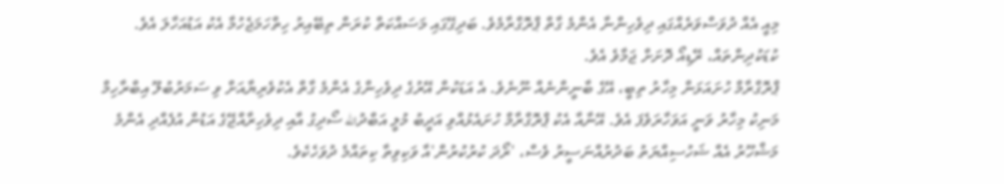މިއީ އެއް ދުވަސްވަރެއްގައި ދިވެހިންނާ އެންމެ ގާތް ޕްރޮގްރާމެވެ. ބަދިގޭގައި މަސައްކަތް ކުރަން ތިބޭއިރު ހިތްހަމަޖެހުމާ އެކު އަޑުއަހާލަ އެވެ. ކުޑަކުދިންތައް، ރޭޑިއޯ ދޮށަށް ޖަމާވެ އެވެ.
ޕްރޮގްރާމް ހުށައަޅަން މިހާރު ތިބީ، އޭގެ ބާނީންނެއް ނޫނެވެ. އެ އަޑަކުން އޭރުގެ ދިވެހިންގެ އެންމެ ގާތް އެކުވެރިޔާއަށް ވި ސަމަރުބުލޫ އިބްރާހިމް މަނިކު މިހާރު ވަނީ އަވަހާރަވެފަ އެވެ. އޭނާއާ އެކު ޕްރޮގްރާމް ހުށައެޅުއްވި އަދީބު މުލީ އަބްދުالله ސޯދިގު އާއި ދިވެހިރާއްޖޭގެ އަޑުން އުފެއްދި އެންމެ މަޝްހޫރު އެއް ޝަހުސިއްޔަތު ބަދުރުއްނަސީރު ވެސް، 'ރޯދަ ކުރުކުރުން'އާ ވަކިވިތާ ކިތައްމެ ދުވަހެކެވެ.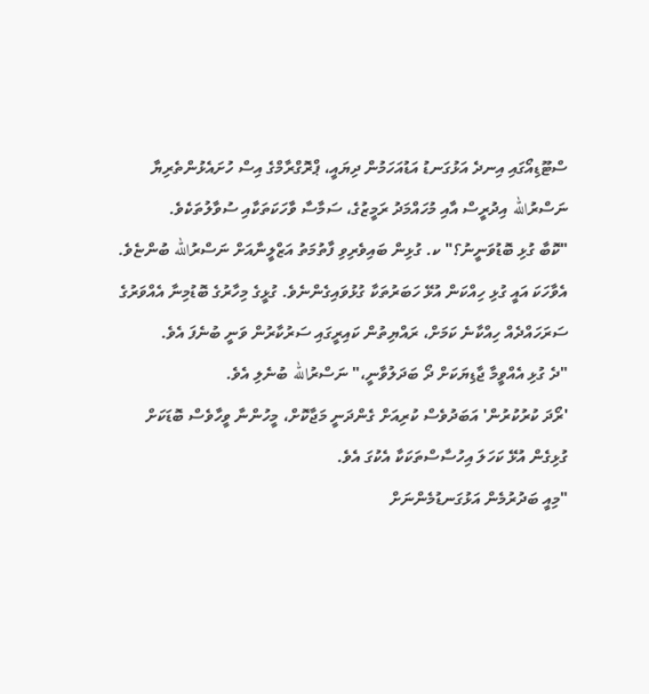ސްޓޫޑިއޯގައި އިނދެ އަޅުގަނޑު އަޑުއަހަމުން ދިޔައީ، ޕްރޮގްރާމްގެ އިސް ހުށައެޅުންތެރިޔާ ނަސްރުالله އިދުރީސް އާއި މުހައްމަދު ރަމީޒުގެ، ސަމާސާ ވާހަކަތަކާއި ސުވާލުތަކެވެ.
"ކޮބާ ގުޅި ބޮޑުވަނީނު؟" ކ. ގުޅިން ބައިވެރިވި ފާތުމަތު އަޒްލީނާއަށް ނަސްރުالله ބުންޏެވެ. އެވާހަކަ އައީ ގުޅި ހިއްކަން އުޅޭ ހަބަރުތަކާ ގުޅުވައިގެންނެވެ. ގުޅީގެ މިހާރުގެ ބޮޑުމިނާ އެއްވަރުގެ ސަރަހައްދެއް ހިއްކާނެ ކަމަށް، ރައްޔިތުން ކައިރީގައި ސަރުކާރުން ވަނީ ބުނެފަ އެވެ.
"ދެ ގުޅި އެއްވީމާ ޖާޑިޔަކަށް ދޯ ބަދަލުވާނީ،" ނަސްރުالله ބުނެލި އެވެ.
'ރޯދަ ކުރުކުރުން' އަބަދުވެސް ކުރިއަށް ގެންދަނީ މަޖާކޮށް، މީހުންނާ ވީހާވެސް ބޮޑަކަށް ގުޅިގެން އުޅޭ ކަހަލަ އިހުސާސްތަކަކާ އެކުގަ އެވެ.
"މިއީ ބަދުރުމެން އަޅުގަނޑުމެންނަށް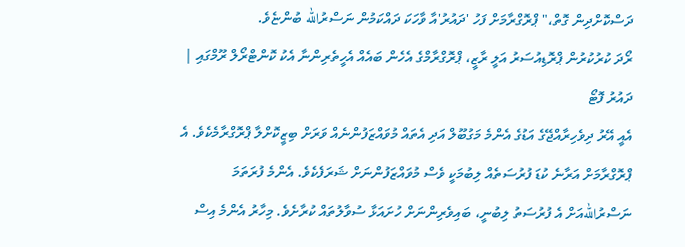ދަސްކޮށްދިން ގޮތް،" ޕްރޮގްރާމަށް ފަހު 'ދައުރު'އާ ވާހަކަ ދައްކަމުން ނަސްރުالله ބުންޏެވެ.
ރޯދަ ކުރުކުރުން ޕްރޮޑިއުސަރު އަލީ ރާޒީ، ޕްރޮގްރާމްގެ އެހެން ބައެއް އެހީތެރިންނާ އެކު ކޮންޓްރޯލް ރޫމްގައި | ދައުރު ފޮޓޯ
އެއީ އޭރު ދިވެހިރާއްޖޭގެ އަޑުގެ އެންމެ މަގުބޫލް އަދި އެތައް މުވައްޒަފުންނެއް ވަރަށް ބިޒީކޮށްލާ ޕްރޮގްރާމެކެވެ. އެ ޕްރޮގްރާމަށް އަރާނެ ކުޑަ ފުރުސަތެއް ލިބުމަކީ ވެސް މުވައްޒަފުންނަށް ޝަރަފެކެވެ. އެންމެ ފުރަތަމަ ނަސްރުاللهއަށް އެ ފުރުސަތު ލިބުނީ، ބައިވެރިންނަށް ހުށައަޅާ ސުވާލުތައް ކުރާށެވެ. މިހާރު އެންމެ އިސް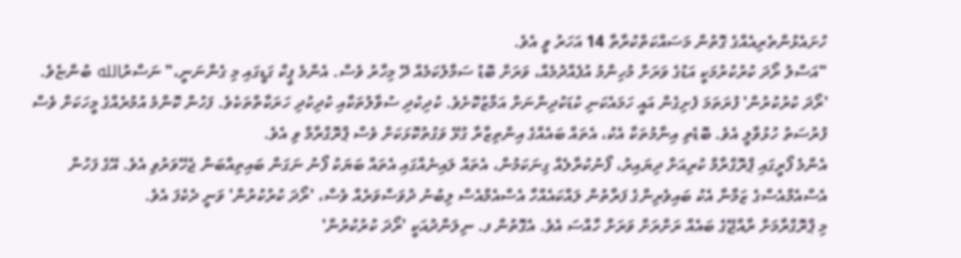ހުށައެޅުންތެރިއެއްގެ ގޮތުން މަސައްކަތްކުރާތާ 14 އަހަރު ވީ އެވެ.
"އަސްލު ރޯދަ ކުރުކުރުމަކީ އަޑުގެ ވަރަށް މުހިންމު އުފެއްދުމެއް، ވަރަށް ބޮޑު ސަމާލުކަމެއް ދޭ މިހާރު ވެސް. އެންމެ ޕީކް ގަޑީގައި މި ގެންނަނީ،" ނަސްރުالله ބުންޏެވެ.
'ރޯދަ ކުރުކުރުން' ފުރަތަމަ ފެށިގެން އައީ ހަމައެކަނި ކުޑަކުދިންނަށް އަމާޒުކޮށެވެ. ކުދިކުދި ސުވާލުތަކާއި ކުދިކުދި ހަރަކާތްތަކެވެ. ފަހުން ކޮންމެ އުމުރެއްގެ މީހަކަށް ވެސް ފުރުސަތު ހުޅުވާލީ އެވެ. ބޮޑެތި އިނާމުތަކާ އެކު، އެތައް ބައެއްގެ އިންތިޒާރާ ގުޅޭ ވަގުތުކޮޅަކަށް ވެސް ޕްރޮގްރާމް ވި އެވެ.
އެންމެ ފޯރީގައި ޕްރޮގްރާމް ކުރިއަށް ދިޔައިރު، ފޯނުކުރާލެއް ގިނަކަމުން، އެތައް ލައިނެއްގައި އެތައް ބަޔަކު ފޯނު ނަގަން ބައިތިއްބަން ޖެހޭވަރުވި އެވެ. އޭގެ ފަހުން އެސްއެމްއެސްގެ ޒަމާނާ އެކު ބައިވެރިންގެ ފަރާތުން ލައްކައެއްހާ އެސްއެމްއެސް ލިބުނު ދުވަސްވަރެއް ވެސް، 'ރޯދަ ކުރުކުރުން' ވަނީ ދެކެފަ އެވެ.
މި ޕްރޮގްރާމަށް ރާއްޖޭގެ ބައެއް ރަށްރަށް ވަރަށް ހާއްސަ އެވެ. އެގޮތުން ފ. ނިލަންދުއަކީ 'ރޯދަ ކުރުކުރުން'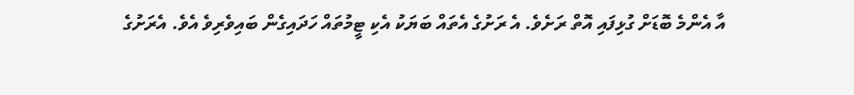އާ އެންމެ ބޮޑަށް ގުޅިފައި އޮތް ރަށެވެ. އެ ރަށުގެ އެތައް ބަޔަކު އެކި ޓީމުތައް ހަދައިގެން ބައިވެރިވެ އެވެ. އެރަށުގެ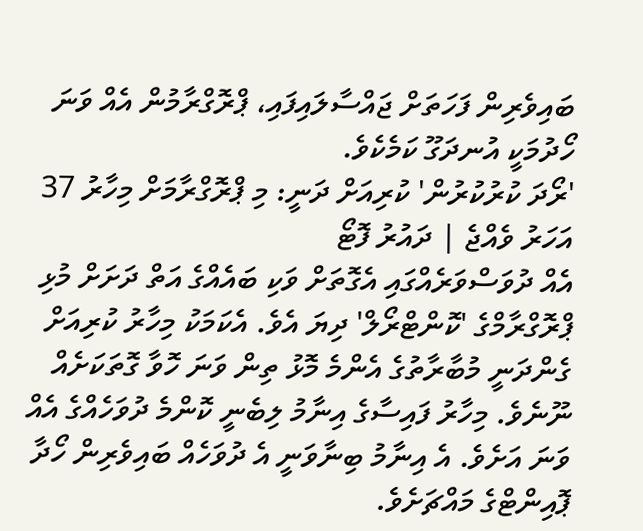ބައިވެރިން ފަހަތަށް ޖައްސާލައިފައި، ޕްރޮގްރާމުން އެއް ވަނަ ހޯދުމަކީ އުނދަގޫ ކަމެކެވެ.
'ރޯދަ ކުރުކުރުން' ކުރިއަށް ދަނީ: މި ޕްރޮގްރާމަށް މިހާރު 37 އަހަރު ވެއްޖެ | ދައުރު ފޮޓޯ
އެއް ދުވަސްވަރެއްގައި އެގޮތަށް ވަކި ބައެއްގެ އަތް ދަށަށް މުޅި ޕްރޮގްރާމްގެ 'ކޮންޓްރޯލް' ދިޔަ އެވެ. އެކަމަކު މިހާރު ކުރިއަށް ގެންދަނީ މުބާރާތުގެ އެންމެ މޮޅު ތިން ވަނަ ހޮވާ ގޮތަކަށެއް ނޫނެވެ. މިހާރު ފައިސާގެ އިނާމު ލިބެނީ ކޮންމެ ދުވަހެއްގެ އެއް ވަނަ އަށެވެ. އެ އިނާމު ބިނާވަނީ އެ ދުވަހެއް ބައިވެރިން ހޯދާ ޕޮއިންޓްގެ މައްޗަށެވެ.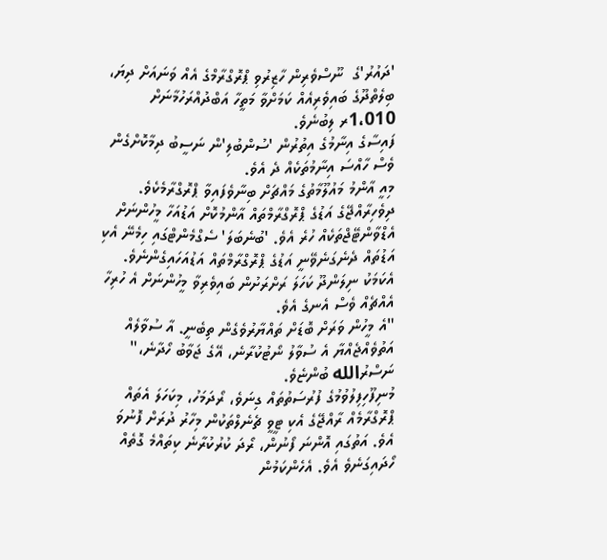'ދައުރު'ގެ  ނޫސްވެރިން ހާޒިރުވި ޕްރޮގްރާމްގެ އެއް ވަނައަށް ދިޔަ، ބިލެތްދޫގެ ބައިވެރިއެއް ކަމަށްވާ މަތީހާ އަބްދުއްރަހުމާނަށް 1،010ރ ލިބުނެވެ.
ފައިސާގެ އިނާމުގެ އިތުރުން 'ސުންބުލި'ން ނަސީބު ދިމާކޮށްގެން ވެސް ހާއްސަ އިނާމުތަކެއް ދެ އެވެ.
މިއީ އާންމު މައުލޫމާތުގެ މައްޗަށް ބިނާވެފައިވާ ޕްރޮގްރާމެކެވެ. ދިވެހިރާއްޖޭގެ އަޑުގެ ޕްރޮގްރާމްތައް އާންމުކޮށް އަޑުއަހާ މީހުންނަށް އެޑްވާންޓޭޖްތަކެއް ހުރެ އެވެ. 'ބުނެބަލަ' ސެގްމެންޓްގައި ހިމެނޭ އެކި އަޑުތައް ދެނެގަނެވޭނީ އަޑުގެ ޕްރޮގްރާމްތައް އަޑުއަހައިގެންނެވެ.
އެކަމަކު ނިލަންދޫ ކަހަލަ ރަށްރަށުން ބައިވެރިވާ މީހުންނަށް އެ ހުރިހާ އެއްޗެއް ވެސް އެނގެ އެވެ.
"އެ މީހުން ވަރަށް ބޮޑަށް ތައްޔާރުވެގެން ތިބެނީ. އާ ސުވާލެއް އަތުވެއްޖެއްޔާ އެ ސުވާލު ނޯޓުކުރާނެ، އޭގެ ޖަވާބު ހޯދާނެ،" ނަސްރުالله ބުންޏެވެ.
މުނިފޫހިފިލުވުމުގެ ފުރުސަތުތައް ގިނަވެ، ރޯދަމަހު، މިކަހަލަ އެތައް ޕްރޮގްރާމެއް ރާއްޖޭގެ އެކި ޓީވީ ޗެނެލްތަކުން މިހާރު ދުރަށް ފޮނުވަ އެވެ. އަތުގައި އޮންނަ ފޯނުން، ރޯދަ ކުރުކުރާނެ ކިތައްމެ ގޮތެއް ހޯދައިގަނެވެ އެވެ. އެހެންކަމުން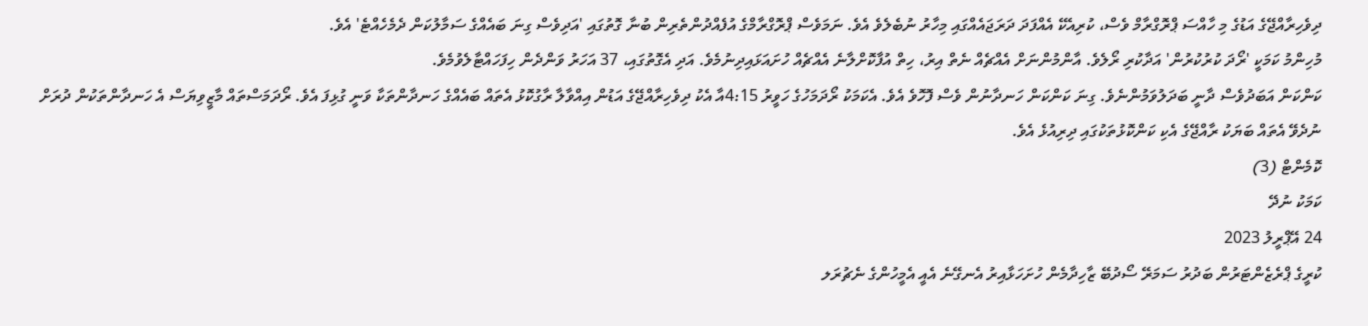ދިވެހިރާއްޖޭގެ އަޑުގެ މި ހާއްސަ ޕްރޮގްރާމް ވެސް، ކުރިއެކޭ އެއްފަދަ ދަރަޖައެއްގައި މިހާރު ނުބެލެވެ އެވެ. ނަމަވެސް ޕްރޮގްރާމްގެ އުފެއްދުންތެރިން ބުނާ ގޮތުގައި 'އަދިވެސް ގިނަ ބައެއްގެ ސަމާލުކަން ދެމެހެއްޓެ' އެވެ.
މުހިންމު ކަމަކީ 'ރޯދަ ކުރުކުރުން' އަދާކުރި ރޯލެވެ. އާންމުންނަށް އެއްޗެއް ނެތް އިރު، ހިތް އުފާކޮށްލާނެ އެއްޗެއް ހުށައަޅައިދިނުމެވެ. އަދި އެގޮތުގައި، 37 އަހަރު ވަންދެން ހިފަހައްޓާލެވުމެވެ.
ކަންކަން އަބަދުވެސް ދާނީ ބަދަލުވަމުންނެވެ. ގިނަ ކަންކަން ހަނދާނުން ވެސް ފޮހޮވެ އެވެ. އެކަމަކު ރޯދަމަހުގެ ހަވީރު 4:15އާ އެކު ދިވެހިރާއްޖޭގެ އަޑުން އިއްވާލާ ރާގުކޮޅު އެތައް ބައެއްގެ ހަނދާންތަކާ ވަނީ ގުޅިފަ އެވެ. ރޯދަމަސްތައް މާޒީވިޔަސް އެ ހަނދާންތަކުން ދުރަށް ނުދެވޭ އެތައް ބަޔަކު ރާއްޖޭގެ އެކި ކަންކޮޅުތަކުގައި ދިރިއުޅެ އެވެ.
ކޮމެންޓް (3)
ކަމަކު ނުދޭ
24 އޭޕްރީލު 2023
ކުރީގެ ޕްރެޒެންޓަރުން ބަދުރު ސަމަރޭ ސޯދުބޭ ޒާހިދާމެން ހުށަހަޅާއިރު އެނގޭނެ އެއީ އެމީހުންގެ ނެޗުރަލ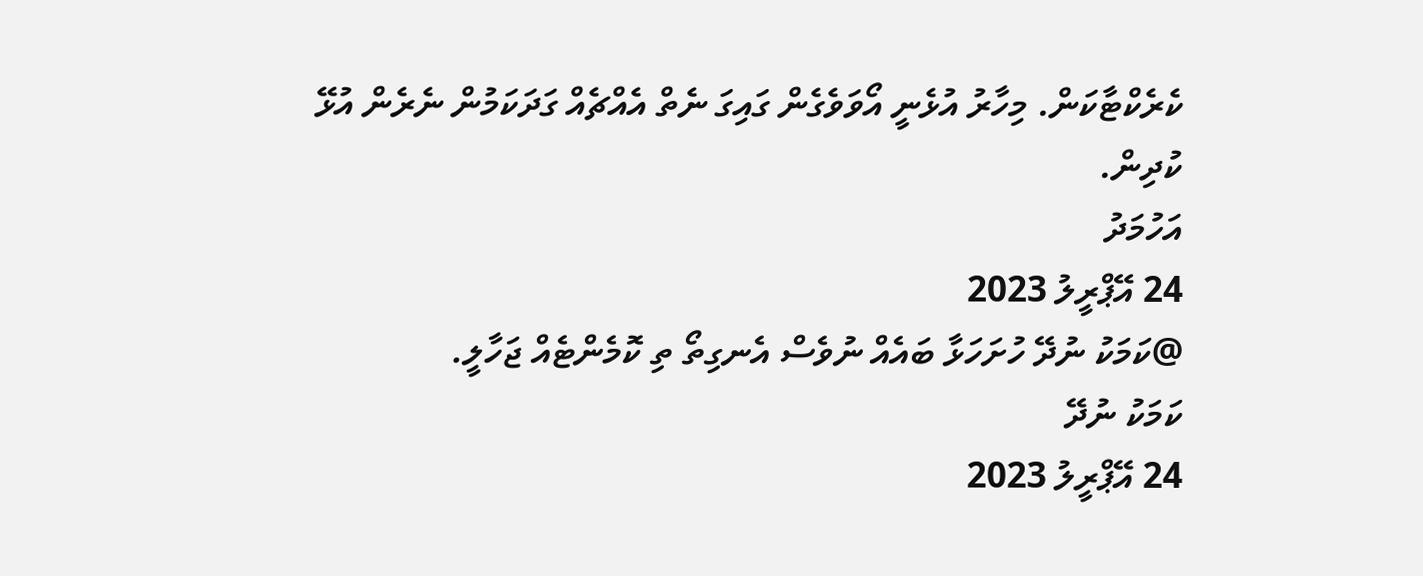ކެރެކްޓާކަން. މިހާރު އުޅެނީ އޯވަވެގެން ގައިގަ ނެތް އެއްޗެއް ގަދަކަމުން ނެރެން އުޅޭ ކުދިން.
އަހުމަދު
24 އޭޕްރީލު 2023
@ކަމަކު ނުދޭ ހުށަހަޅާ ބައެއް ނުވެސް އެނގިތޯ ތި ކޮމެންޓެއް ޖަހާލީ.
ކަމަކު ނުދޭ
24 އޭޕްރީލު 2023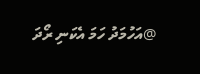@އަހުމަދު ހަމަ އެކަނި ރޯދަ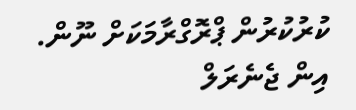ކުރުކުރުން ޕްރޮގްރާމަކަށް ނޫން. އިން ޖެނެރަލް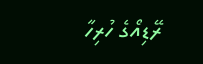ރޭޑިއޯގެ ހުރިހާ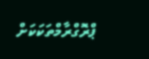ޕްރޮގްރާމްތަކަކަށް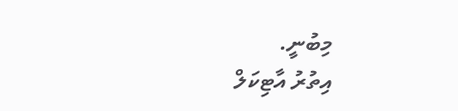މިބުނީ.
އިތުރު އާޓިކަލް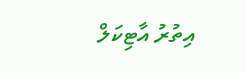އިތުރު އާޓިކަލް